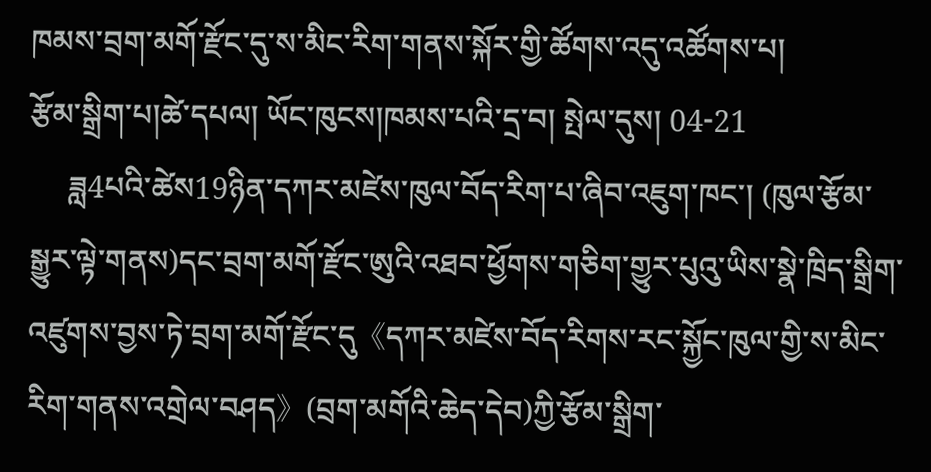ཁམས་བྲག་མགོ་རྫོང་དུ་ས་མིང་རིག་གནས་སྐོར་གྱི་ཚོགས་འདུ་འཚོགས་པ།
རྩོམ་སྒྲིག་པ།ཚེ་དཔལ། ཡོང་ཁུངས།ཁམས་པའི་དྲ་བ། སྤེལ་དུས། 04-21
     ཟླ4པའི་ཚེས19ཉིན་དཀར་མཛེས་ཁུལ་བོད་རིག་པ་ཞིབ་འཇུག་ཁང་། (ཁུལ་རྩོམ་སྒྱུར་ལྟེ་གནས)དང་བྲག་མགོ་རྫོང་ཨུའི་འཐབ་ཕྱོགས་གཅིག་གྱུར་པུའུ་ཡིས་སྣེ་ཁྲིད་སྒྲིག་འཛུགས་བྱས་ཏེ་བྲག་མགོ་རྫོང་དུ《དཀར་མཛེས་བོད་རིགས་རང་སྐྱོང་ཁུལ་གྱི་ས་མིང་རིག་གནས་འགྲེལ་བཤད》(བྲག་མགོའི་ཆེད་དེབ)ཀྱི་རྩོམ་སྒྲིག་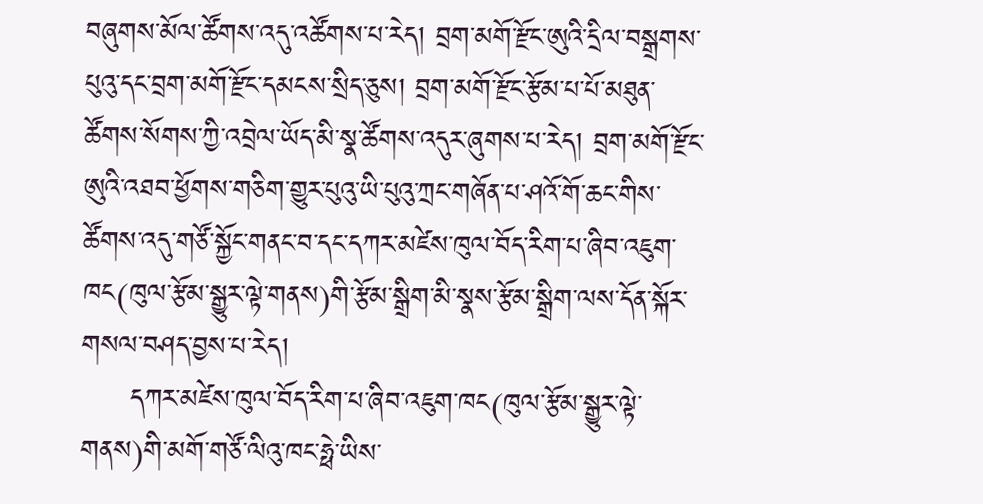བཞུགས་མོལ་ཚོགས་འདུ་འཚོགས་པ་རེད། བྲག་མགོ་རྫོང་ཨུའི་དྲིལ་བསྒྲགས་པུའུ་དང་བྲག་མགོ་རྫོང་དམངས་སྲིད་ཅུས། བྲག་མགོ་རྫོང་རྩོམ་པ་པོ་མཐུན་ཚོགས་སོགས་ཀྱི་འབྲེལ་ཡོད་མི་སྣ་ཚོགས་འདུར་ཞུགས་པ་རེད། བྲག་མགོ་རྫོང་ཨུའི་འཐབ་ཕྱོགས་གཅིག་གྱུར་པུའུ་ཡི་པུའུ་ཀྲང་གཞོན་པ་ཤའོ་གོ་ཆང་གིས་ཚོགས་འདུ་གཙོ་སྐྱོང་གནང་བ་དང་དཀར་མཛེས་ཁུལ་བོད་རིག་པ་ཞིབ་འཇུག་ཁང(ཁུལ་རྩོམ་སྒྱུར་ལྟེ་གནས)གི་རྩོམ་སྒྲིག་མི་སྣས་རྩོམ་སྒྲིག་ལས་དོན་སྐོར་གསལ་བཤད་བྱས་པ་རེད།
     དཀར་མཛེས་ཁུལ་བོད་རིག་པ་ཞིབ་འཇུག་ཁང(ཁུལ་རྩོམ་སྒྱུར་ལྟེ་གནས)གི་མགོ་གཙོ་ལིའུ་ཁང་ཧྥེ་ཡིས་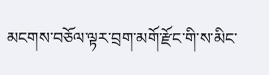མངགས་བཅོལ་ལྟར་བྲག་མགོ་རྫོང་གི་ས་མིང་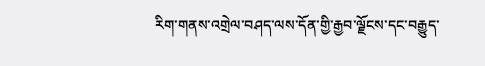རིག་གནས་འགྲེལ་བཤད་ལས་དོན་གྱི་རྒྱབ་ལྗོངས་དང་བརྒྱུད་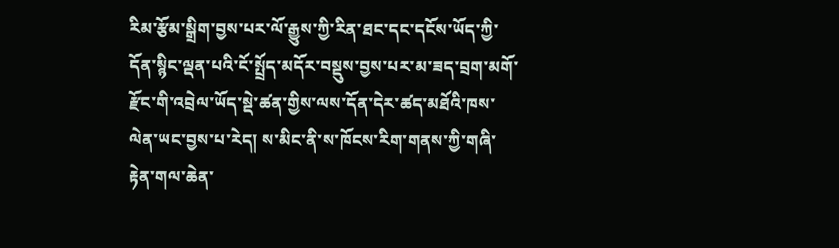རིམ་རྩོམ་སྒྲིག་བྱས་པར་ལོ་རྒྱུས་ཀྱི་རིན་ཐང་དང་དངོས་ཡོད་ཀྱི་དོན་སྙིང་ལྡན་པའི་ངོ་སྤྲོད་མདོར་བསྡུས་བྱས་པར་མ་ཟད་བྲག་མགོ་རྫོང་གི་འབྲེལ་ཡོད་སྡེ་ཚན་གྱིས་ལས་དོན་དེར་ཚད་མཐོའི་ཁས་ལེན་ཡང་བྱས་པ་རེད། ས་མིང་ནི་ས་ཁོངས་རིག་གནས་ཀྱི་གཞི་རྟེན་གལ་ཆེན་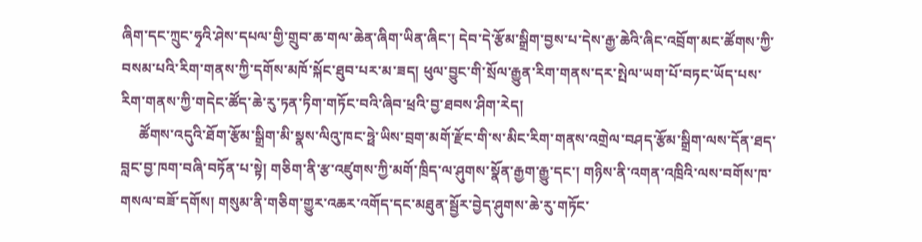ཞིག་དང་ཀྲུང་ཧྭའི་ཤེས་དཔལ་གྱི་གྲུབ་ཆ་གལ་ཆེན་ཞིག་ཡིན་ཞིང་། དེབ་དེ་རྩོམ་སྒྲིག་བྱས་པ་དེས་རྒྱ་ཆེའི་ཞིང་འབྲོག་མང་ཚོགས་ཀྱི་བསམ་པའི་རིག་གནས་ཀྱི་དགོས་མཁོ་སྐོང་ཐུབ་པར་མ་ཟད། ཕུལ་བྱུང་གི་སྲོལ་རྒྱུན་རིག་གནས་དར་སྤེལ་ཡག་པོ་བཏང་ཡོད་པས་རིག་གནས་ཀྱི་གདེང་ཚོད་ཆེ་རུ་ཏན་ཏིག་གཏོང་བའི་ཞིབ་ཕྲའི་བྱ་ཐབས་ཤིག་རེད།
     ཚོགས་འདུའི་ཐོག་རྩོམ་སྒྲིག་མི་སྣས་ལིའུ་ཁང་ཧྥེ་ཡིས་བྲག་མགོ་རྫོང་གི་ས་མིང་རིག་གནས་འགྲེལ་བཤད་རྩོམ་སྒྲིག་ལས་དོན་ཐད་བླང་བྱ་ཁག་བཞི་བཏོན་པ་སྟེ། གཅིག་ནི་རྩ་འཛུགས་ཀྱི་མགོ་ཁྲིད་ལ་ཤུགས་སྣོན་རྒྱག་རྒྱུ་དང་། གཉིས་ནི་འགན་འཁྲིའི་ལས་བགོས་ཁ་གསལ་བཟོ་དགོས། གསུམ་ནི་གཅིག་གྱུར་འཆར་འགོད་དང་མཐུན་སྦྱོར་བྱེད་ཤུགས་ཆེ་རུ་གཏོང་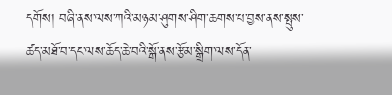དགོས། བཞི་ནས་ལས་ཀའི་མཉམ་ཤུགས་ཤིག་ཆགས་པ་བྱས་ནས་སྤུས་ཚད་མཐོ་བ་དང་ལས་ཆོད་ཆེ་བའི་སྒོ་ནས་རྩོམ་སྒྲིག་ལས་དོན་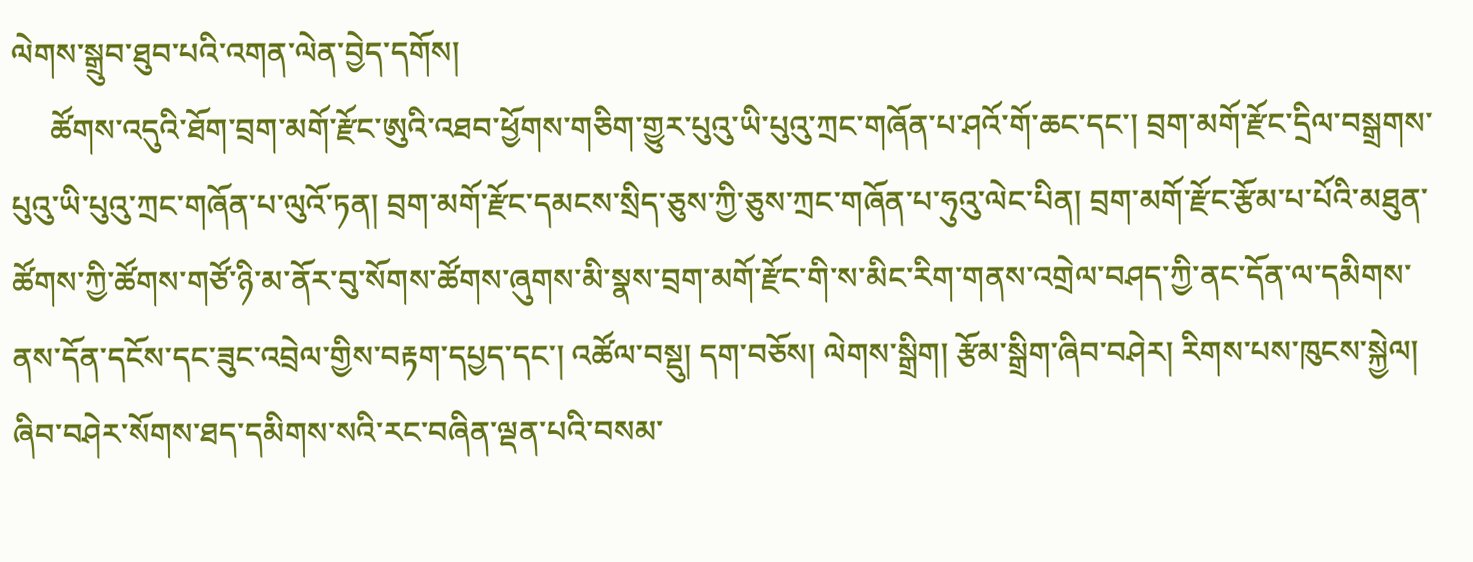ལེགས་སྒྲུབ་ཐུབ་པའི་འགན་ལེན་བྱེད་དགོས།
     ཚོགས་འདུའི་ཐོག་བྲག་མགོ་རྫོང་ཨུའི་འཐབ་ཕྱོགས་གཅིག་གྱུར་པུའུ་ཡི་པུའུ་ཀྲང་གཞོན་པ་ཤའོ་གོ་ཆང་དང་། བྲག་མགོ་རྫོང་དྲིལ་བསྒྲགས་པུའུ་ཡི་པུའུ་ཀྲང་གཞོན་པ་ལུའོ་ཏན། བྲག་མགོ་རྫོང་དམངས་སྲིད་ཅུས་ཀྱི་ཅུས་ཀྲང་གཞོན་པ་ཧུའུ་ལེང་པིན། བྲག་མགོ་རྫོང་རྩོམ་པ་པོའི་མཐུན་ཚོགས་ཀྱི་ཚོགས་གཙོ་ཉི་མ་ནོར་བུ་སོགས་ཚོགས་ཞུགས་མི་སྣས་བྲག་མགོ་རྫོང་གི་ས་མིང་རིག་གནས་འགྲེལ་བཤད་ཀྱི་ནང་དོན་ལ་དམིགས་ནས་དོན་དངོས་དང་ཟུང་འབྲེལ་གྱིས་བརྟག་དཔྱད་དང་། འཚོལ་བསྡུ། དག་བཅོས། ལེགས་སྒྲིག། རྩོམ་སྒྲིག་ཞིབ་བཤེར། རིགས་པས་ཁུངས་སྐྱེལ། ཞིབ་བཤེར་སོགས་ཐད་དམིགས་སའི་རང་བཞིན་ལྡན་པའི་བསམ་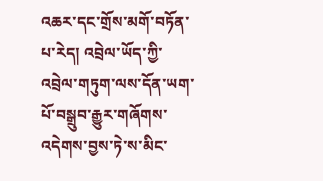འཆར་དང་གྲོས་མགོ་བཏོན་པ་རེད། འབྲེལ་ཡོད་ཀྱི་འབྲེལ་གཏུག་ལས་དོན་ཡག་པོ་བསྒྲུབ་རྒྱུར་གཞོགས་འདེགས་བྱས་ཏེ་ས་མིང་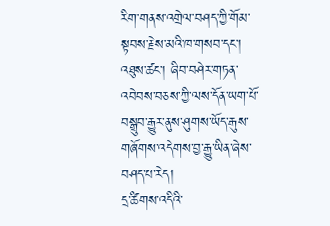རིག་གནས་འགྲེལ་བཤད་ཀྱི་གོམ་སྟབས་རྗེས་མའི་ཁ་གསབ་དང་། འཐུས་ཚང་། ཞིབ་བཤེར་གཏན་འབེབས་བཅས་ཀྱི་ལས་དོན་ཡག་པོ་བསྒྲུབ་རྒྱུར་ནུས་ཤུགས་ཡོད་རྒུས་གཞོགས་འདེགས་བྱ་རྒྱུ་ཡིན་ཞེས་བཤད་པ་རེད།
དྲ་ཚིགས་འདིའི་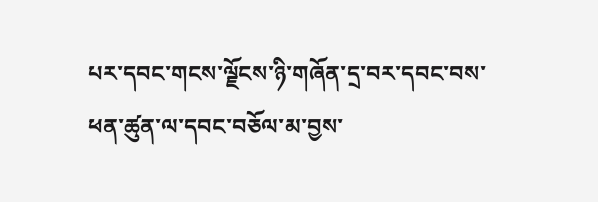པར་དབང་གངས་ལྗོངས་ཉི་གཞོན་དྲ་བར་དབང་བས་ཕན་ཚུན་ལ་དབང་བཅོལ་མ་བྱས་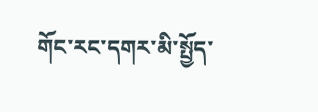གོང་རང་དགར་མི་སྤྱོད་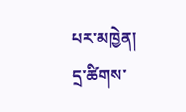པར་མཁྱེན།
དྲ་ཚིགས་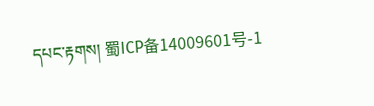དཔང་རྟགས། 蜀ICP备14009601号-1